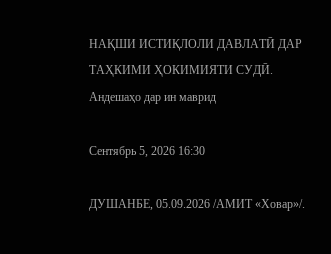НАҚШИ ИСТИҚЛОЛИ ДАВЛАТӢ ДАР ТАҲКИМИ ҲОКИМИЯТИ СУДӢ. Андешаҳо дар ин маврид

Сентябрь 5, 2026 16:30

ДУШАНБЕ, 05.09.2026 /АМИТ «Ховар»/.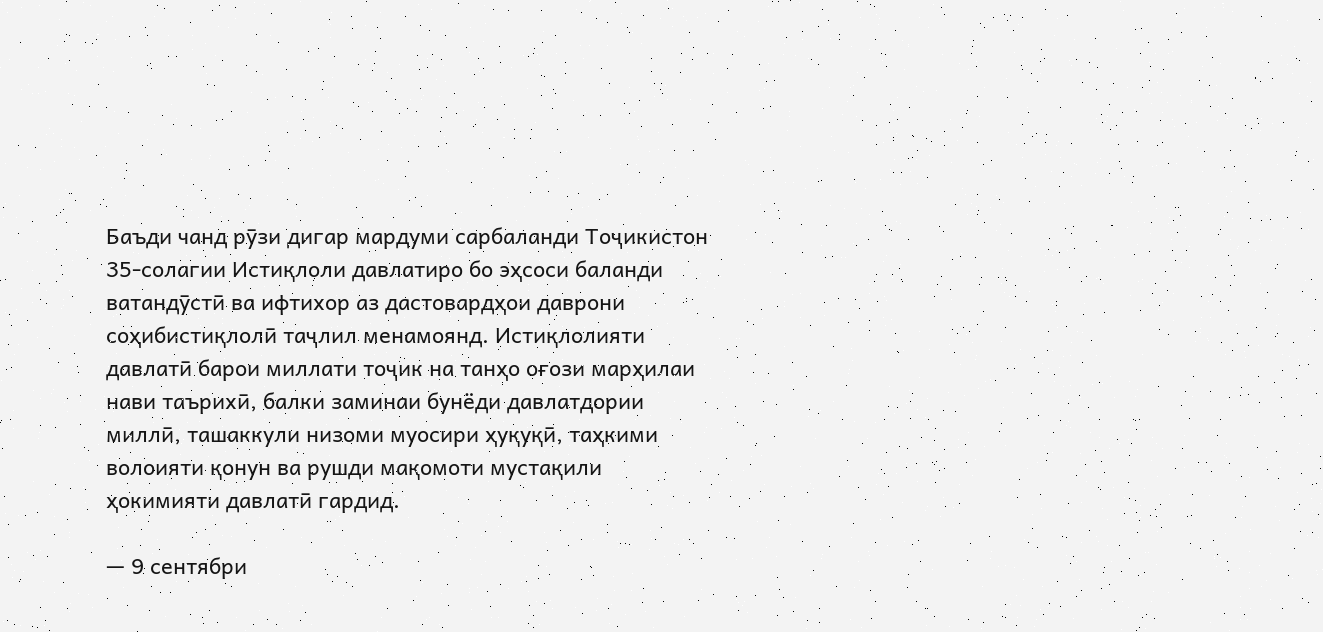Баъди чанд рӯзи дигар мардуми сарбаланди Тоҷикистон 35-солагии Истиқлоли давлатиро бо эҳсоси баланди ватандӯстӣ ва ифтихор аз дастовардҳои даврони соҳибистиқлолӣ таҷлил менамоянд. Истиқлолияти давлатӣ барои миллати тоҷик на танҳо оғози марҳилаи нави таърихӣ, балки заминаи бунёди давлатдории миллӣ, ташаккули низоми муосири ҳуқуқӣ, таҳкими волоияти қонун ва рушди мақомоти мустақили ҳокимияти давлатӣ гардид.

— 9 сентябри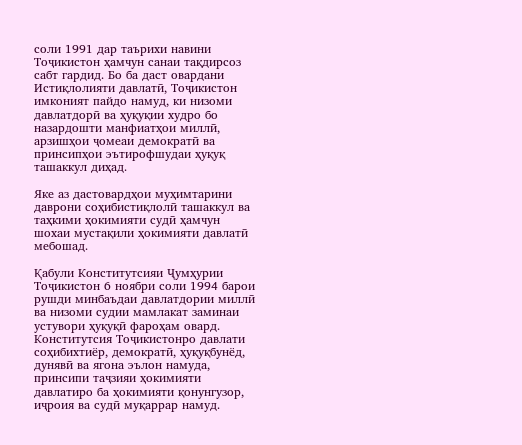соли 1991 дар таърихи навини Тоҷикистон ҳамчун санаи тақдирсоз сабт гардид. Бо ба даст овардани Истиқлолияти давлатӣ, Тоҷикистон имконият пайдо намуд, ки низоми давлатдорӣ ва ҳуқуқии худро бо назардошти манфиатҳои миллӣ, арзишҳои ҷомеаи демократӣ ва принсипҳои эътирофшудаи ҳуқуқ ташаккул диҳад.

Яке аз дастовардҳои муҳимтарини даврони соҳибистиқлолӣ ташаккул ва таҳкими ҳокимияти судӣ ҳамчун шохаи мустақили ҳокимияти давлатӣ мебошад.

Қабули Конститутсияи Ҷумҳурии Тоҷикистон 6 ноябри соли 1994 барои рушди минбаъдаи давлатдории миллӣ ва низоми судии мамлакат заминаи устувори ҳуқуқӣ фароҳам овард. Конститутсия Тоҷикистонро давлати соҳибихтиёр, демократӣ, ҳуқуқбунёд, дунявӣ ва ягона эълон намуда, принсипи таҷзияи ҳокимияти давлатиро ба ҳокимияти қонунгузор, иҷроия ва судӣ муқаррар намуд.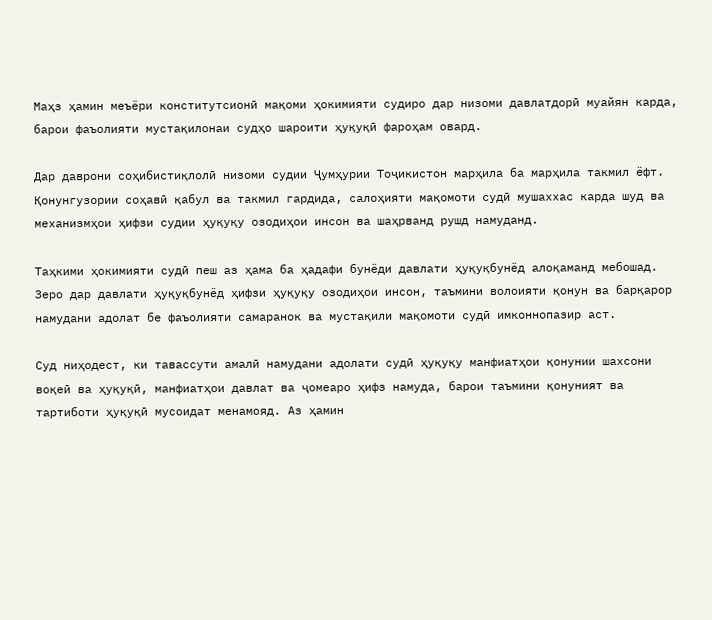Маҳз ҳамин меъёри конститутсионӣ мақоми ҳокимияти судиро дар низоми давлатдорӣ муайян карда, барои фаъолияти мустақилонаи судҳо шароити ҳуқуқӣ фароҳам овард.

Дар даврони соҳибистиқлолӣ низоми судии Ҷумҳурии Тоҷикистон марҳила ба марҳила такмил ёфт. Қонунгузории соҳавӣ қабул ва такмил гардида, салоҳияти мақомоти судӣ мушаххас карда шуд ва механизмҳои ҳифзи судии ҳуқуқу озодиҳои инсон ва шаҳрванд рушд намуданд.

Таҳкими ҳокимияти судӣ пеш аз ҳама ба ҳадафи бунёди давлати ҳуқуқбунёд алоқаманд мебошад. Зеро дар давлати ҳуқуқбунёд ҳифзи ҳуқуқу озодиҳои инсон, таъмини волоияти қонун ва барқарор намудани адолат бе фаъолияти самаранок ва мустақили мақомоти судӣ имконнопазир аст.

Суд ниҳодест, ки тавассути амалӣ намудани адолати судӣ ҳуқуқу манфиатҳои қонунии шахсони воқеӣ ва ҳуқуқӣ, манфиатҳои давлат ва ҷомеаро ҳифз намуда, барои таъмини қонуният ва тартиботи ҳуқуқӣ мусоидат менамояд. Аз ҳамин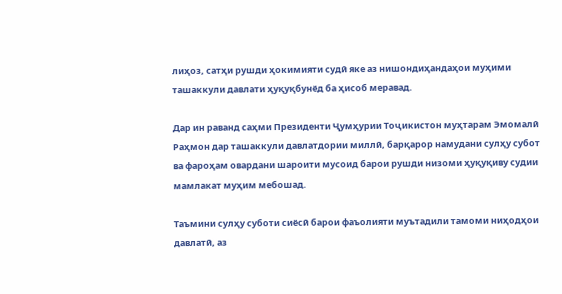лиҳоз, сатҳи рушди ҳокимияти судӣ яке аз нишондиҳандаҳои муҳими ташаккули давлати ҳуқуқбунёд ба ҳисоб меравад.

Дар ин раванд саҳми Президенти Ҷумҳурии Тоҷикистон муҳтарам Эмомалӣ Раҳмон дар ташаккули давлатдории миллӣ, барқарор намудани сулҳу субот ва фароҳам овардани шароити мусоид барои рушди низоми ҳуқуқиву судии мамлакат муҳим мебошад.

Таъмини сулҳу суботи сиёсӣ барои фаъолияти муътадили тамоми ниҳодҳои давлатӣ, аз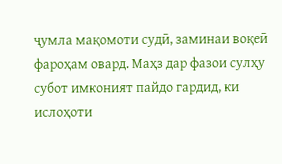ҷумла мақомоти судӣ, заминаи воқеӣ фароҳам овард. Маҳз дар фазои сулҳу субот имконият пайдо гардид, ки ислоҳоти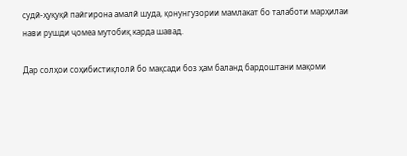судӣ-ҳуқуқӣ пайгирона амалӣ шуда, қонунгузории мамлакат бо талаботи марҳилаи нави рушди ҷомеа мутобиқ карда шавад.

Дар солҳои соҳибистиқлолӣ бо мақсади боз ҳам баланд бардоштани мақоми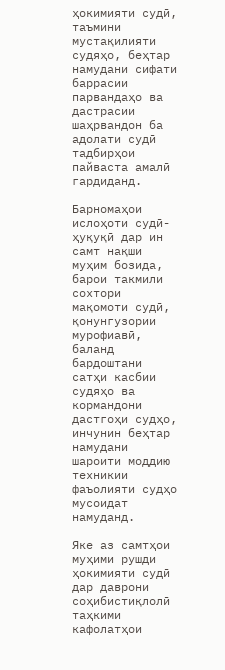ҳокимияти судӣ, таъмини мустақилияти судяҳо, беҳтар намудани сифати баррасии парвандаҳо ва дастрасии шаҳрвандон ба адолати судӣ тадбирҳои пайваста амалӣ гардиданд.

Барномаҳои ислоҳоти судӣ-ҳуқуқӣ дар ин самт нақши муҳим бозида, барои такмили сохтори мақомоти судӣ, қонунгузории мурофиавӣ, баланд бардоштани сатҳи касбии судяҳо ва кормандони дастгоҳи судҳо, инчунин беҳтар намудани шароити моддию техникии фаъолияти судҳо мусоидат намуданд.

Яке аз самтҳои муҳими рушди ҳокимияти судӣ дар даврони соҳибистиқлолӣ таҳкими кафолатҳои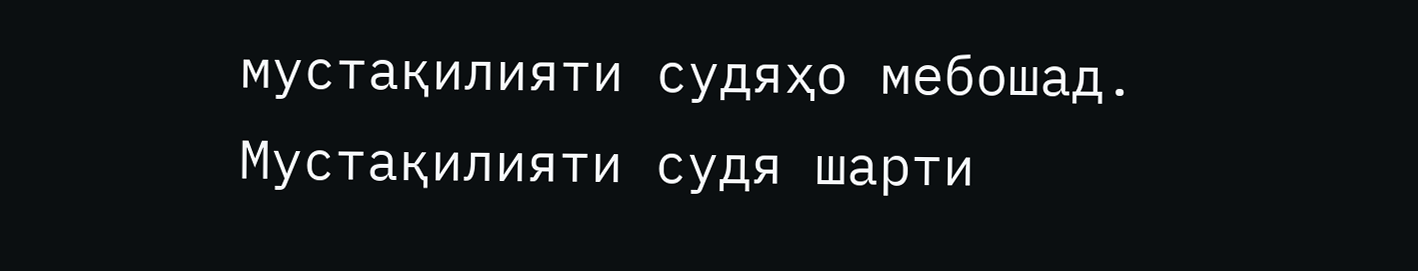мустақилияти судяҳо мебошад. Мустақилияти судя шарти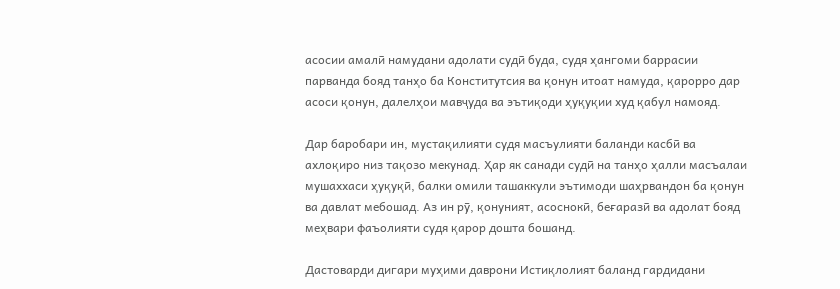асосии амалӣ намудани адолати судӣ буда, судя ҳангоми баррасии парванда бояд танҳо ба Конститутсия ва қонун итоат намуда, қарорро дар асоси қонун, далелҳои мавҷуда ва эътиқоди ҳуқуқии худ қабул намояд.

Дар баробари ин, мустақилияти судя масъулияти баланди касбӣ ва ахлоқиро низ тақозо мекунад. Ҳар як санади судӣ на танҳо ҳалли масъалаи мушаххаси ҳуқуқӣ, балки омили ташаккули эътимоди шаҳрвандон ба қонун ва давлат мебошад. Аз ин рӯ, қонуният, асоснокӣ, беғаразӣ ва адолат бояд меҳвари фаъолияти судя қарор дошта бошанд.

Дастоварди дигари муҳими даврони Истиқлолият баланд гардидани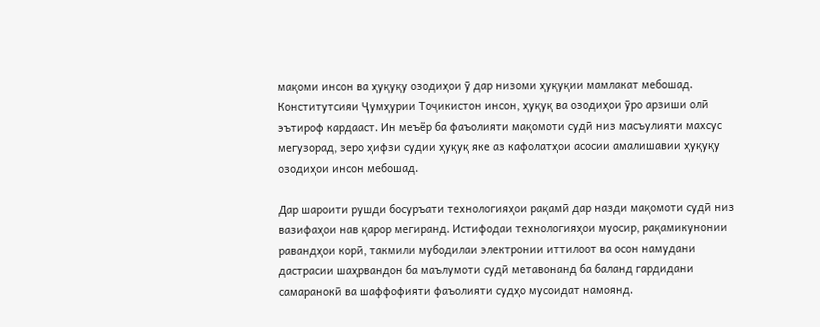мақоми инсон ва ҳуқуқу озодиҳои ӯ дар низоми ҳуқуқии мамлакат мебошад. Конститутсияи Ҷумҳурии Тоҷикистон инсон, ҳуқуқ ва озодиҳои ӯро арзиши олӣ эътироф кардааст. Ин меъёр ба фаъолияти мақомоти судӣ низ масъулияти махсус мегузорад, зеро ҳифзи судии ҳуқуқ яке аз кафолатҳои асосии амалишавии ҳуқуқу озодиҳои инсон мебошад.

Дар шароити рушди босуръати технологияҳои рақамӣ дар назди мақомоти судӣ низ вазифаҳои нав қарор мегиранд. Истифодаи технологияҳои муосир, рақамикунонии равандҳои корӣ, такмили мубодилаи электронии иттилоот ва осон намудани дастрасии шаҳрвандон ба маълумоти судӣ метавонанд ба баланд гардидани самаранокӣ ва шаффофияти фаъолияти судҳо мусоидат намоянд.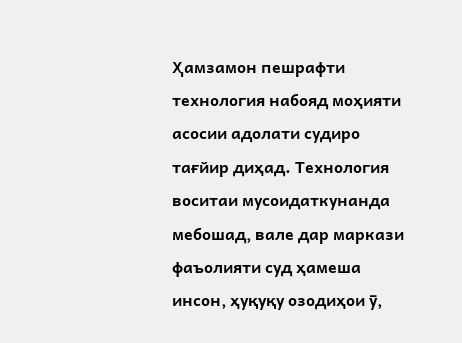Ҳамзамон пешрафти технология набояд моҳияти асосии адолати судиро тағйир диҳад. Технология воситаи мусоидаткунанда мебошад, вале дар маркази фаъолияти суд ҳамеша инсон, ҳуқуқу озодиҳои ӯ,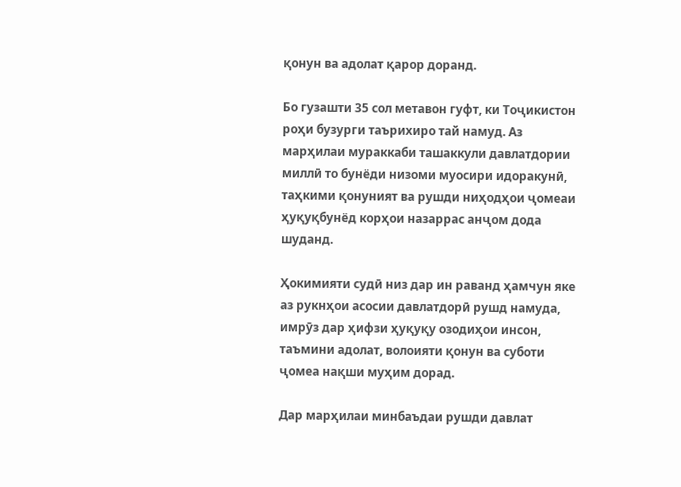қонун ва адолат қарор доранд.

Бо гузашти 35 сол метавон гуфт, ки Тоҷикистон роҳи бузурги таърихиро тай намуд. Аз марҳилаи мураккаби ташаккули давлатдории миллӣ то бунёди низоми муосири идоракунӣ, таҳкими қонуният ва рушди ниҳодҳои ҷомеаи ҳуқуқбунёд корҳои назаррас анҷом дода шуданд.

Ҳокимияти судӣ низ дар ин раванд ҳамчун яке аз рукнҳои асосии давлатдорӣ рушд намуда, имрӯз дар ҳифзи ҳуқуқу озодиҳои инсон, таъмини адолат, волоияти қонун ва суботи ҷомеа нақши муҳим дорад.

Дар марҳилаи минбаъдаи рушди давлат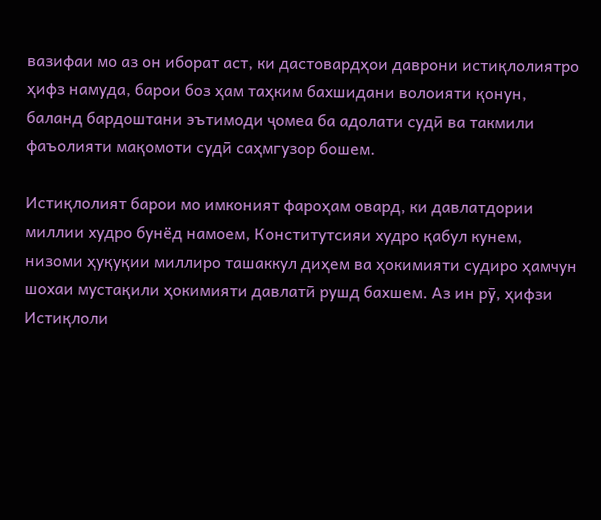вазифаи мо аз он иборат аст, ки дастовардҳои даврони истиқлолиятро ҳифз намуда, барои боз ҳам таҳким бахшидани волоияти қонун, баланд бардоштани эътимоди ҷомеа ба адолати судӣ ва такмили фаъолияти мақомоти судӣ саҳмгузор бошем.

Истиқлолият барои мо имконият фароҳам овард, ки давлатдории миллии худро бунёд намоем, Конститутсияи худро қабул кунем, низоми ҳуқуқии миллиро ташаккул диҳем ва ҳокимияти судиро ҳамчун шохаи мустақили ҳокимияти давлатӣ рушд бахшем. Аз ин рӯ, ҳифзи Истиқлоли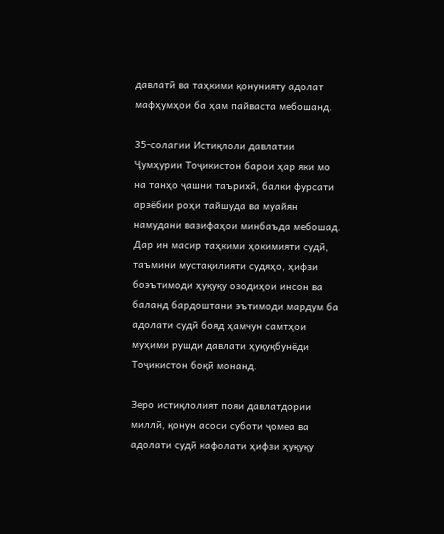давлатӣ ва таҳкими қонунияту адолат мафҳумҳои ба ҳам пайваста мебошанд.

35-солагии Истиқлоли давлатии Ҷумҳурии Тоҷикистон барои ҳар яки мо на танҳо ҷашни таърихӣ, балки фурсати арзёбии роҳи тайшуда ва муайян намудани вазифаҳои минбаъда мебошад. Дар ин масир таҳкими ҳокимияти судӣ, таъмини мустақилияти судяҳо, ҳифзи боэътимоди ҳуқуқу озодиҳои инсон ва баланд бардоштани эътимоди мардум ба адолати судӣ бояд ҳамчун самтҳои муҳими рушди давлати ҳуқуқбунёди Тоҷикистон боқӣ монанд.

Зеро истиқлолият пояи давлатдории миллӣ, қонун асоси суботи ҷомеа ва адолати судӣ кафолати ҳифзи ҳуқуқу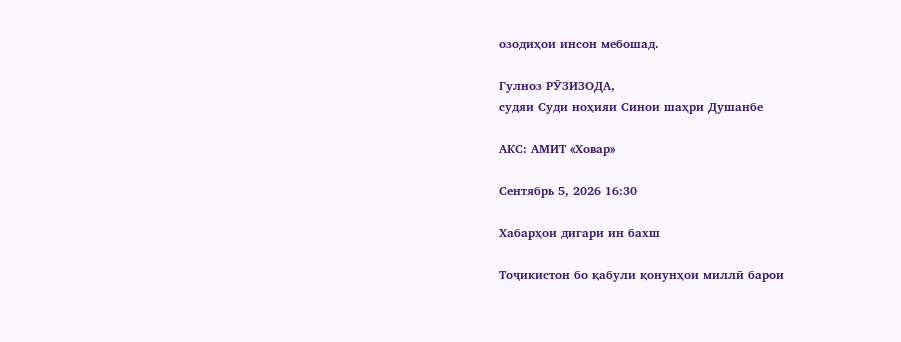озодиҳои инсон мебошад.

Гулноз РӮЗИЗОДА,
судяи Суди ноҳияи Синои шаҳри Душанбе

АКС: АМИТ «Ховар»

Сентябрь 5, 2026 16:30

Хабарҳои дигари ин бахш

Тоҷикистон бо қабули қонунҳои миллӣ барои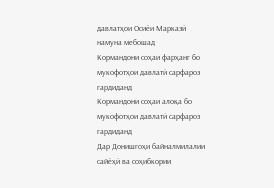давлатҳои Осиёи Марказӣ намуна мебошад
Кормандони соҳаи фарҳанг бо мукофотҳои давлатӣ сарфароз гардиданд
Кормандони соҳаи алоқа бо мукофотҳои давлатӣ сарфароз гардиданд
Дар Донишгоҳи байналмилалии сайёҳӣ ва соҳибкории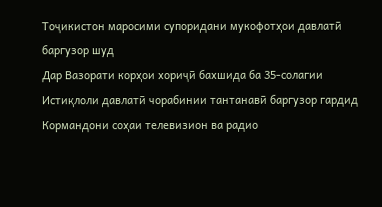Тоҷикистон маросими супоридани мукофотҳои давлатӣ баргузор шуд
Дар Вазорати корҳои хориҷӣ бахшида ба 35-солагии Истиқлоли давлатӣ чорабинии тантанавӣ баргузор гардид
Кормандони соҳаи телевизион ва радио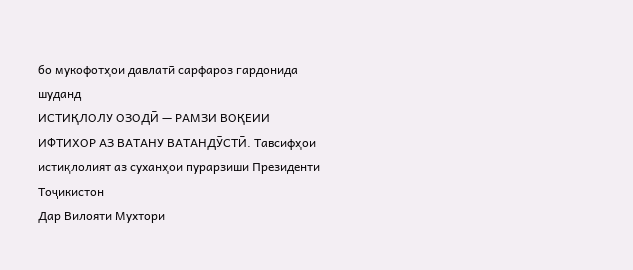бо мукофотҳои давлатӣ сарфароз гардонида шуданд
ИСТИҚЛОЛУ ОЗОДӢ — РАМЗИ ВОҚЕИИ ИФТИХОР АЗ ВАТАНУ ВАТАНДӮСТӢ. Тавсифҳои истиқлолият аз суханҳои пурарзиши Президенти Тоҷикистон
Дар Вилояти Мухтори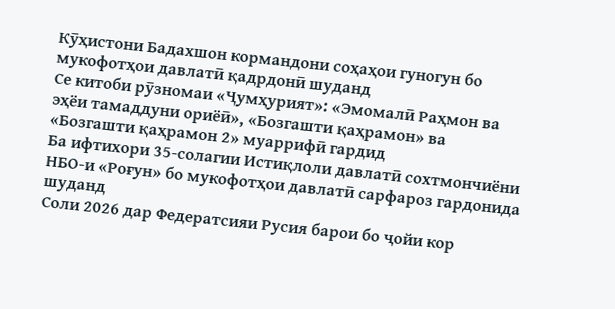Кӯҳистони Бадахшон кормандони соҳаҳои гуногун бо мукофотҳои давлатӣ қадрдонӣ шуданд
Се китоби рӯзномаи «Ҷумҳурият»: «Эмомалӣ Раҳмон ва эҳёи тамаддуни ориёӣ», «Бозгашти қаҳрамон» ва «Бозгашти қаҳрамон 2» муаррифӣ гардид
Ба ифтихори 35-солагии Истиқлоли давлатӣ сохтмончиёни НБО-и «Роғун» бо мукофотҳои давлатӣ сарфароз гардонида шуданд
Соли 2026 дар Федератсияи Русия барои бо ҷойи кор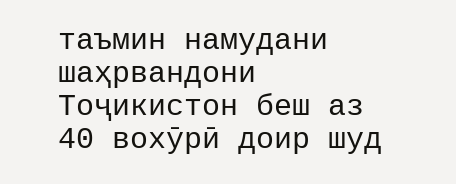таъмин намудани шаҳрвандони Тоҷикистон беш аз 40 вохӯрӣ доир шуд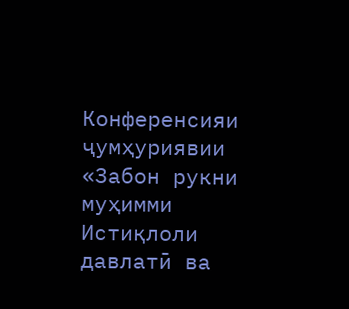Конференсияи ҷумҳуриявии «Забон рукни муҳимми Истиқлоли давлатӣ ва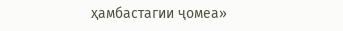ҳамбастагии ҷомеа»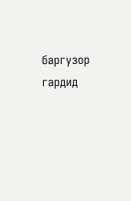баргузор гардид